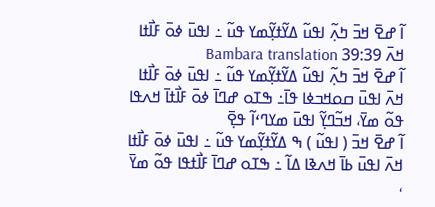ߊ߬ ߝߐ߫ ߞߏ߫ ߤߍ߲߬ ߊߟߎ߬ ߡߌ߬ߙߌ߲߬ߘߌ ߟߎ߬ ߸ ߊߟߎ߫ ߦߋ߫ ߓߊ߯ߙߊ ߞߍ߫ 39:39 Bambara translation
ߊ߬ ߝߐ߫ ߞߏ߫ ߤߍ߲߬ ߊߟߎ߬ ߡߌ߬ߙߌ߲߬ߘߌ ߟߎ߬ ߸ ߊߟߎ߫ ߦߋ߫ ߓߊ߯ߙߊ ߞߍ߫ ߊߟߎ߫ ߛߋߞߏߦߊ ߟߊ߫߸ ߒߠߋ ߝߣߊ߫ ߦߋ߫ ߓߊ߯ߙߊ߫ ߞߍߟߊ ߟߋ߬ ߘߌ߫، ߞߏ߬ߣߌ߲߬ ߊߟߎ߫ ߘߌߣߵߊ߬ ߟߐ߲߫
ߊ߬ ߝߐ߫ ߞߏ߫ ( ߊߟߎ߬ ) ߒ ߡߌ߬ߙߌ߲߬ߘߌ ߟߎ߬ ߸ ߊߟߎ߫ ߦߋ߫ ߓߊ߯ߙߊ ߞߍ߫ ߊߟߎ߫ ߕߊ߫ ߞߍߢߊ ߡߊ߬ ߸ ߒߠߋ ߝߣߊ߫ ߓߊ߯ߙߟߊ ߟߋ߬ ߘߌ߫ ،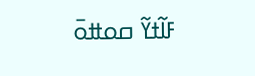ߓߊ߬ߙߌ߬ ߛߋߚߋ߫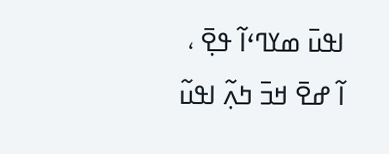ߊߟߎ߫ ߘߌߣߵߊ߬ ߟߐ߲߫ ،
ߊ߬ ߝߐ߫ ߞߏ߫ ߤߍ߲߬ ߊߟߎ߬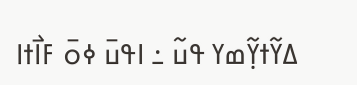ߡߌ߬ߙߌ߲߬ߘߌ ߟߎ߬ ߸ ߊߟߎ߫ ߦߋ߫ ߓߊ߯ߙߊ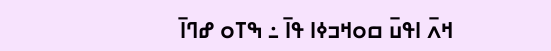ߞߍ߫ ߊߟߎ߫ ߛߋߞߏߦߊ ߟߊ߫ ߸ ߒߠߋ ߝߣߊ߫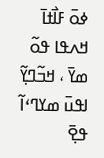ߦߋ߫ ߓߊ߯ߙߊ߫ ߞߍߟߊ ߟߋ߬ ߘߌ߫ ، ߞߏ߬ߣߌ߲߬ ߊߟߎ߫ ߘߌߣߵߊ߬ ߟߐ߲߫